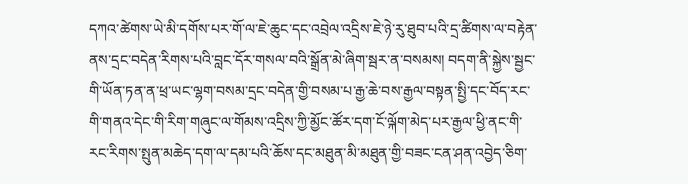དཀའ་ཚེགས་ཡེ་མི་དགོས་པར་གོ་ལ་ཇེ་ཆུང་དང་འབྲེལ་འདྲིས་ཇེ་ཉེ་རུ་ཐུབ་པའི་དྲ་ཚིགས་ལ་བརྟེན་ནས་དྲང་བདེན་རིགས་པའི་བླང་དོར་གསལ་བའི་སྒྲོན་མེ་ཞིག་སྦར་ན་བསམས། བདག་ནི་སྐྱེས་སྦྱང་གི་ཡོན་ཏན་ན་ཕྲ་ཡང་ལྷག་བསམ་དྲང་བདེན་གྱི་བསམ་པ་རྒྱ་ཆེ་བས་རྒྱལ་བསྟན་སྤྱི་དང་བོད་རང་གི་གནའ་དེང་གི་རིག་གཞུང་ལ་གོམས་འདྲིས་ཀྱི་མྱོང་ཚོར་དག་ངོ་ལྐོག་མེད་པར་རྒྱལ་ཕྱི་ནང་གི་རང་རིགས་སྤུན་མཆེད་དག་ལ་དམ་པའི་ཆོས་དང་མཐུན་མི་མཐུན་གྱི་བཟང་ངན་ཤན་འབྱེད་ཅིག་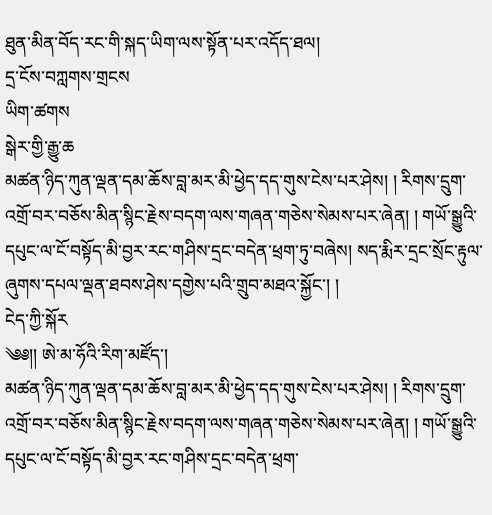ཐུན་མིན་བོད་རང་གི་སྐད་ཡིག་ལས་སྟོན་པར་འདོད་ཐལ།
དྲ་ངོས་བཀླགས་གྲངས
ཡིག་ཚགས
སྒེར་གྱི་རྒྱུ་ཆ
མཚན་ཉིད་ཀུན་ལྡན་དམ་ཆོས་བླ་མར་མི་ཕྱེད་དད་གུས་ངེས་པར་ཤེས། ། རིགས་དྲུག་འགྲོ་བར་བཅོས་མིན་སྙིང་རྗེས་བདག་ལས་གཞན་གཅེས་སེམས་པར་ཞེན། ། གཡོ་སྒྱུའི་དཔུང་ལ་ངོ་བསྟོད་མི་བྱར་རང་གཤིས་དྲང་བདེན་ཕྲག་ཏུ་བཞེས། སད་རྨིར་དྲང་སྲོང་རྟུལ་ཞུགས་དཔལ་ལྡན་ཐབས་ཤེས་དགྱེས་པའི་གྲུབ་མཐའ་སྐྱོང་། །
ངེད་ཀྱི་སྐོར
༄༅།། ཨེ་མ་ཧོའི་རིག་མཛོད་།
མཚན་ཉིད་ཀུན་ལྡན་དམ་ཆོས་བླ་མར་མི་ཕྱེད་དད་གུས་ངེས་པར་ཤེས། ། རིགས་དྲུག་འགྲོ་བར་བཅོས་མིན་སྙིང་རྗེས་བདག་ལས་གཞན་གཅེས་སེམས་པར་ཞེན། ། གཡོ་སྒྱུའི་དཔུང་ལ་ངོ་བསྟོད་མི་བྱར་རང་གཤིས་དྲང་བདེན་ཕྲག་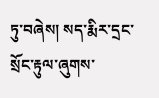ཏུ་བཞེས། སད་རྨིར་དྲང་སྲོང་རྟུལ་ཞུགས་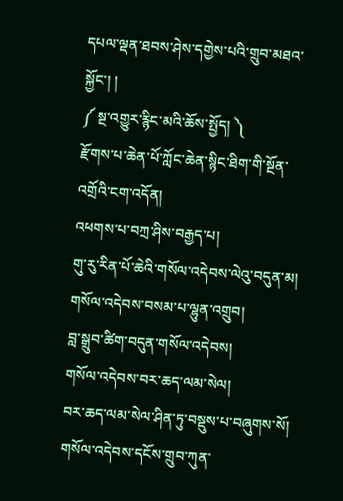དཔལ་ལྡན་ཐབས་ཤེས་དགྱེས་པའི་གྲུབ་མཐའ་སྐྱོང་། །
༼ སྔ་འགྱུར་རྙིང་མའི་ཆོས་སྤྱོད། ༽
རྫོགས་པ་ཆེན་པོ་ཀློང་ཆེན་སྙིང་ཐིག་གི་སྔོན་འགྲོའི་ངག་འདོན།
འཕགས་པ་བཀྲ་ཤིས་བརྒྱད་པ།
གུ་རུ་རིན་པོ་ཆེའི་གསོལ་འདེབས་ལེའུ་བདུན་མ།
གསོལ་འདེབས་བསམ་པ་ལྷུན་འགྲུབ།
བླ་སྒྲུབ་ཚིག་བདུན་གསོལ་འདེབས།
གསོལ་འདེབས་བར་ཆད་ལམ་སེལ།
བར་ཆད་ལམ་སེལ་ཤིན་ཏུ་བསྡུས་པ་བཞུགས་སོ།
གསོལ་འདེབས་དངོས་གྲུབ་ཀུན་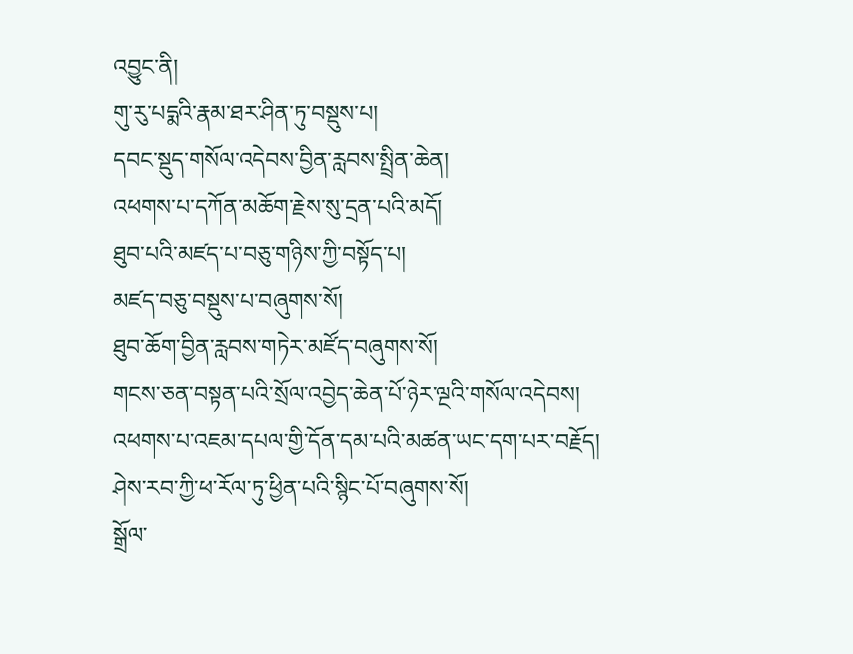འབྱུང་ནི།
གུ་རུ་པདྨའི་རྣམ་ཐར་ཤིན་ཏུ་བསྡུས་པ།
དབང་སྡུད་གསོལ་འདེབས་བྱིན་རླབས་སྤྲིན་ཆེན།
འཕགས་པ་དཀོན་མཆོག་རྗེས་སུ་དྲན་པའི་མདོ།
ཐུབ་པའི་མཛད་པ་བཅུ་གཉིས་ཀྱི་བསྟོད་པ།
མཛད་བཅུ་བསྡུས་པ་བཞུགས་སོ།
ཐུབ་ཆོག་བྱིན་རླབས་གཏེར་མཛོད་བཞུགས་སོ།
གངས་ཅན་བསྟན་པའི་སྲོལ་འབྱེད་ཆེན་པོ་ཉེར་ལྔའི་གསོལ་འདེབས།
འཕགས་པ་འཇམ་དཔལ་གྱི་དོན་དམ་པའི་མཚན་ཡང་དག་པར་བརྗོད།
ཤེས་རབ་ཀྱི་ཕ་རོལ་ཏུ་ཕྱིན་པའི་སྙིང་པོ་བཞུགས་སོ།
སྒྲོལ་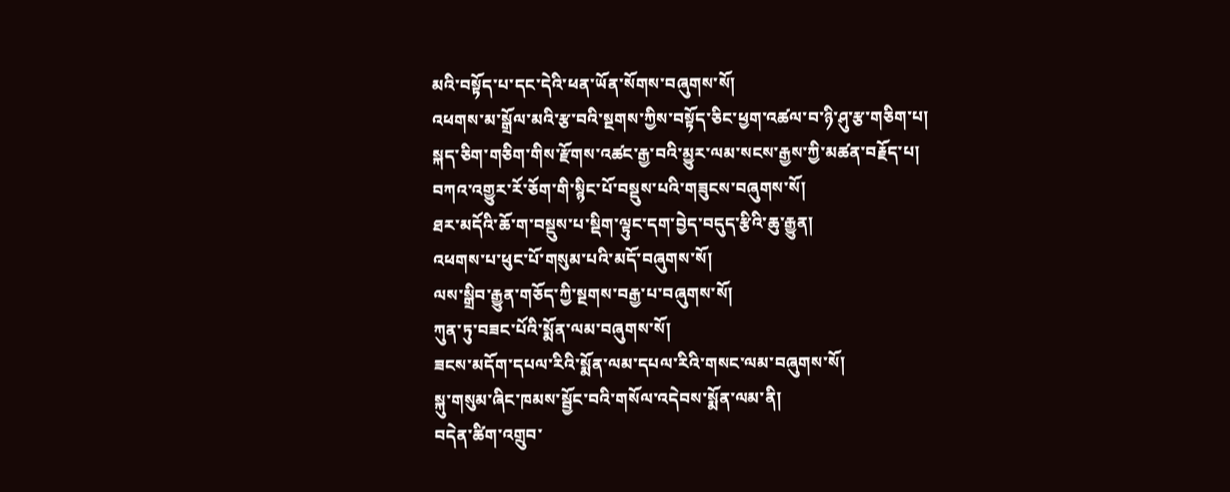མའི་བསྟོད་པ་དང་དེའི་ཕན་ཡོན་སོགས་བཞུགས་སོ།
འཕགས་མ་སྒྲོལ་མའི་རྩ་བའི་སྔགས་ཀྱིས་བསྟོད་ཅིང་ཕྱག་འཚལ་བ་ཉི་ཤུ་རྩ་གཅིག་པ།
སྐད་ཅིག་གཅིག་གིས་རྫོགས་འཚང་རྒྱ་བའི་མྱུར་ལམ་སངས་རྒྱས་ཀྱི་མཚན་བརྗོད་པ།
བཀའ་འགྱུར་རོ་ཅོག་གི་སྙིང་པོ་བསྡུས་པའི་གཟུངས་བཞུགས་སོ།
ཐར་མདོའི་ཆོ་ག་བསྡུས་པ་སྡིག་ལྟུང་དག་བྱེད་བདུད་རྩིའི་ཆུ་རྒྱུན།
འཕགས་པ་ཕུང་པོ་གསུམ་པའི་མདོ་བཞུགས་སོ།
ལས་སྒྲིབ་རྒྱུན་གཅོད་ཀྱི་སྔགས་བརྒྱ་པ་བཞུགས་སོ།
ཀུན་ཏུ་བཟང་པོའི་སྨོན་ལམ་བཞུགས་སོ།
ཟངས་མདོག་དཔལ་རིའི་སྨོན་ལམ་དཔལ་རིའི་གསང་ལམ་བཞུགས་སོ།
སྐུ་གསུམ་ཞིང་ཁམས་སྦྱོང་བའི་གསོལ་འདེབས་སྨོན་ལམ་ནི།
བདེན་ཚིག་འགྲུབ་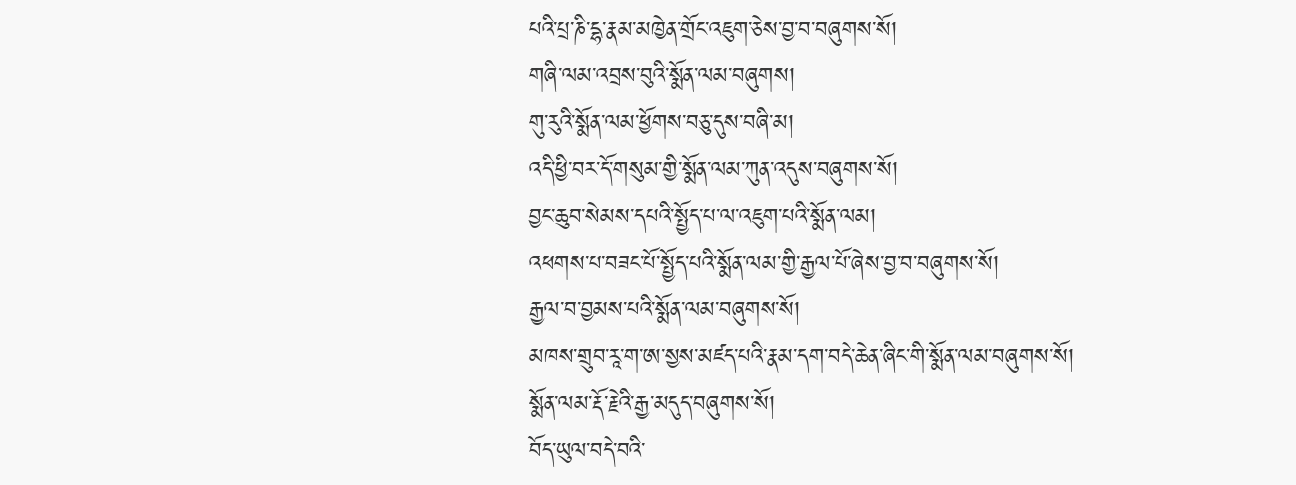པའི་པྲ་ཎི་དྷ་རྣམ་མཁྱེན་གྲོང་འཇུག་ཅེས་བྱ་བ་བཞུགས་སོ།
གཞི་ལམ་འབྲས་བུའི་སྨོན་ལམ་བཞུགས།
གུ་རུའི་སྨོན་ལམ་ཕྱོགས་བཅུ་དུས་བཞི་མ།
འདི་ཕྱི་བར་དོ་གསུམ་གྱི་སྨོན་ལམ་ཀུན་འདུས་བཞུགས་སོ།
བྱང་ཆུབ་སེམས་དཔའི་སྤྱོད་པ་ལ་འཇུག་པའི་སྨོན་ལམ།
འཕགས་པ་བཟང་པོ་སྤྱོད་པའི་སྨོན་ལམ་གྱི་རྒྱལ་པོ་ཞེས་བྱ་བ་བཞུགས་སོ།
རྒྱལ་བ་བྱམས་པའི་སྨོན་ལམ་བཞུགས་སོ།
མཁས་གྲུབ་རཱ་ག་ཨ་སྱས་མཛད་པའི་རྣམ་དག་བདེ་ཆེན་ཞིང་གི་སྨོན་ལམ་བཞུགས་སོ།
སྨོན་ལམ་རྡོ་རྗེའི་རྒྱ་མདུད་བཞུགས་སོ།
བོད་ཡུལ་བདེ་བའི་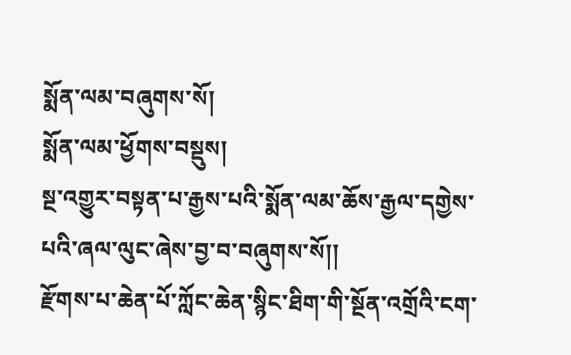སྨོན་ལམ་བཞུགས་སོ།
སྨོན་ལམ་ཕྱོགས་བསྡུས།
སྔ་འགྱུར་བསྟན་པ་རྒྱས་པའི་སྨོན་ལམ་ཆོས་རྒྱལ་དགྱེས་པའི་ཞལ་ལུང་ཞེས་བྱ་བ་བཞུགས་སོ།།
རྫོགས་པ་ཆེན་པོ་ཀློང་ཆེན་སྙིང་ཐིག་གི་སྔོན་འགྲོའི་ངག་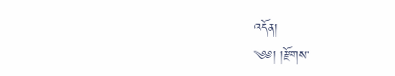འདོན།
༄༅། །རྫོགས་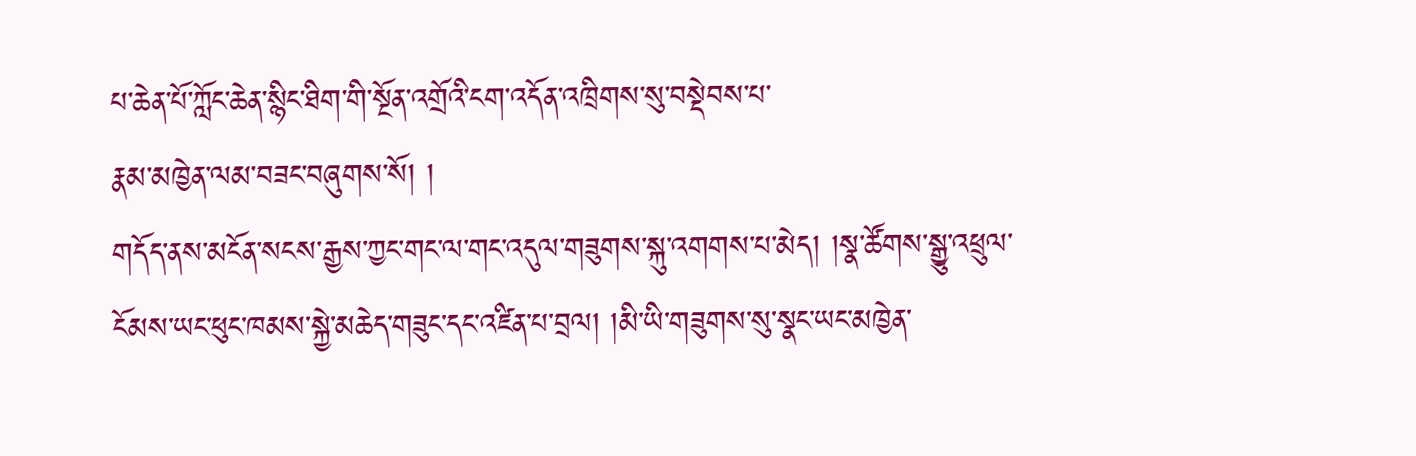པ་ཆེན་པོ་ཀློང་ཆེན་སྙིང་ཐིག་གི་སྔོན་འགྲོའི་ངག་འདོན་འཁྲིགས་སུ་བསྡེབས་པ་
རྣམ་མཁྱེན་ལམ་བཟང་བཞུགས་སོ། །
གདོད་ནས་མངོན་སངས་རྒྱས་ཀྱང་གང་ལ་གང་འདུལ་གཟུགས་སྐུ་འགགས་པ་མེད། །སྣ་ཚོགས་སྒྱུ་འཕྲུལ་ངོམས་ཡང་ཕུང་ཁམས་སྐྱེ་མཆེད་གཟུང་དང་འཛིན་པ་བྲལ། །མི་ཡི་གཟུགས་སུ་སྣང་ཡང་མཁྱེན་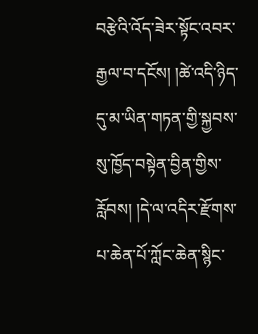བརྩེའི་འོད་ཟེར་སྟོང་འབར་རྒྱལ་བ་དངོས། །ཚེ་འདི་ཉིད་དུ་མ་ཡིན་གཏན་གྱི་སྐྱབས་སུ་ཁྱོད་བསྟེན་བྱིན་གྱིས་རློབས། །དེ་ལ་འདིར་རྫོགས་པ་ཆེན་པོ་ཀློང་ཆེན་སྙིང་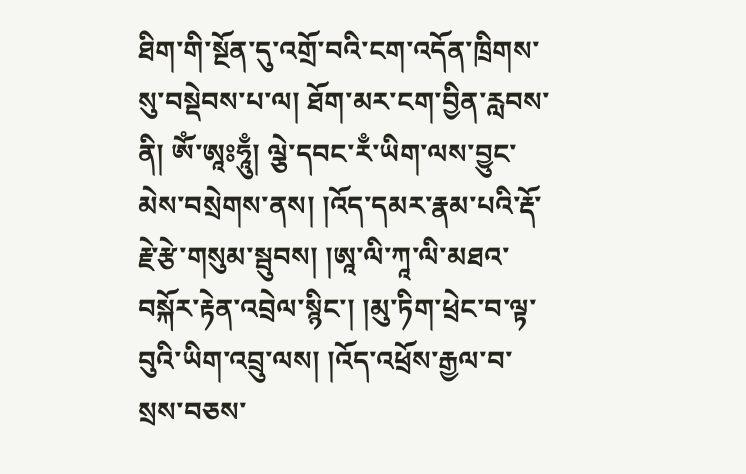ཐིག་གི་སྔོན་དུ་འགྲོ་བའི་ངག་འདོན་ཁྲིགས་སུ་བསྡེབས་པ་ལ། ཐོག་མར་ངག་བྱིན་རླབས་ནི། ཨོཾ་ཨཱཿཧཱུྃ། ལྕེ་དབང་རྃ་ཡིག་ལས་བྱུང་མེས་བསྲེགས་ནས། །འོད་དམར་རྣམ་པའི་རྡོ་རྗེ་རྩེ་གསུམ་སྦུབས། །ཨཱ་ལི་ཀཱ་ལི་མཐའ་བསྐོར་རྟེན་འབྲེལ་སྙིང་། །མུ་ཏིག་ཕྲེང་བ་ལྟ་བུའི་ཡིག་འབྲུ་ལས། །འོད་འཕྲོས་རྒྱལ་བ་སྲས་བཅས་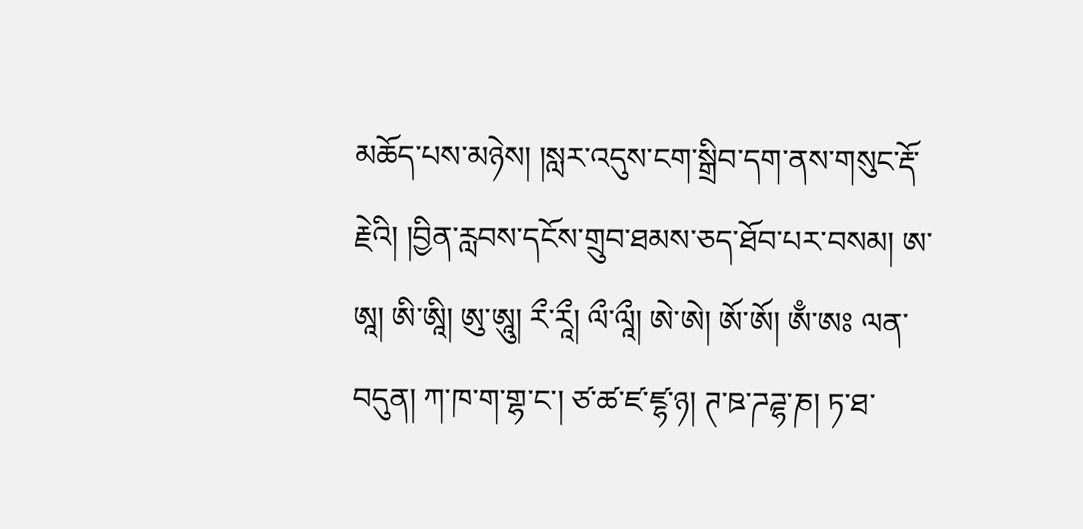མཆོད་པས་མཉེས། །སླར་འདུས་ངག་སྒྲིབ་དག་ནས་གསུང་རྡོ་རྗེའི། །བྱིན་རླབས་དངོས་གྲུབ་ཐམས་ཅད་ཐོབ་པར་བསམ། ཨ་ཨཱ། ཨི་ཨཱི། ཨུ་ཨཱུ། རྀ་རཱྀ། ལྀ་ལཱྀ། ཨེ་ཨེ། ཨོ་ཨོ། ཨྃ་ཨཿ ལན་བདུན། ཀ་ཁ་ག་གྷ་ང་། ཙ་ཚ་ཛ་ཛྷ་ཉ། ཊ་ཋ་ཌཌྷ་ཎ། ཏ་ཐ་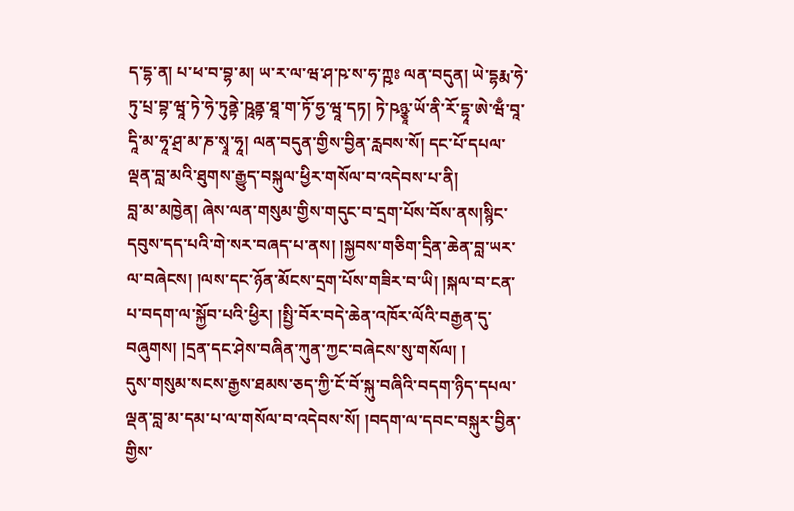ད་དྷ་ན། པ་ཕ་བ་བྷ་མ། ཡ་ར་ལ་ཝ་ཤ་ཥ་ས་ཧ་ཀྵཿ ལན་བདུན། ཡེ་དྷརྨ་ཧེ་ཏུ་པྲ་བྷ་ཝཱ་ཏེ་ཧེ་ཏུནྟེ་ཥཱནྟ་ཐཱ་ག་ཏོ་ཧྱ་ཝཱ་དཏ། ཏེ་ཥཉྩཱ་ཡོ་ནི་རོ་དྷཱ་ཨེ་ཝྃ་བཱ་དཱི་མ་ཧཱ་ཤྲ་མ་ཎ་སྭཱ་ཧཱ། ལན་བདུན་གྱིས་བྱིན་རླབས་སོ། དང་པོ་དཔལ་ལྡན་བླ་མའི་ཐུགས་རྒྱུད་བསྐུལ་ཕྱིར་གསོལ་བ་འདེབས་པ་ནི།
བླ་མ་མཁྱེན། ཞེས་ལན་གསུམ་གྱིས་གདུང་བ་དྲག་པོས་བོས་ནས།སྙིང་དབུས་དད་པའི་གེ་སར་བཞད་པ་ནས། །སྐྱབས་གཅིག་དྲིན་ཆེན་བླ་ཡར་ལ་བཞེངས། །ལས་དང་ཉོན་མོངས་དྲག་པོས་གཟིར་བ་ཡི། །སྐལ་བ་ངན་པ་བདག་ལ་སྐྱོབ་པའི་ཕྱིར། །སྤྱི་བོར་བདེ་ཆེན་འཁོར་ལོའི་བརྒྱན་དུ་བཞུགས། །དྲན་དང་ཤེས་བཞིན་ཀུན་ཀྱང་བཞེངས་སུ་གསོལ། །
དུས་གསུམ་སངས་རྒྱས་ཐམས་ཅད་ཀྱི་ངོ་བོ་སྐུ་བཞིའི་བདག་ཉིད་དཔལ་ལྡན་བླ་མ་དམ་པ་ལ་གསོལ་བ་འདེབས་སོ། །བདག་ལ་དབང་བསྐུར་བྱིན་གྱིས་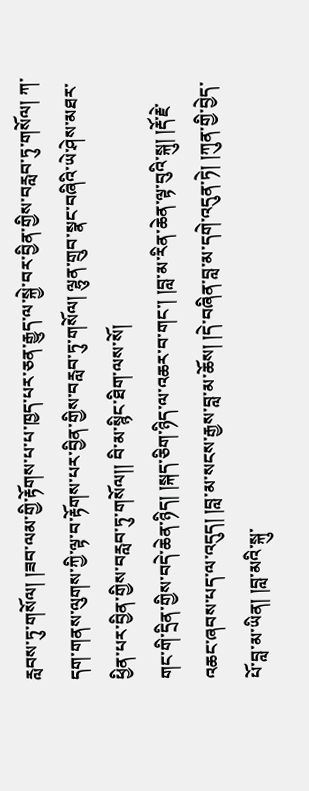རླབས་ཏུ་གསོལ། །ཟབ་ལམ་གྱི་རྟོགས་པ་པ་ཁྱད་པར་ཅན་རྒྱུད་ལ་སྐྱེ་བར་བྱིན་གྱིས་བརླབ་ཏུ་གསོལ། ཀ་དག་གནས་ལུགས་ཀྱི་ལྟ་བ་རྟོགས་པར་བྱིན་གྱིས་བརླབ་ཏུ་གསོལ། ལྷུན་གྲུབ་སྣང་བཞིའི་ཡེ་ཤེས་མཐར་ཕྱིན་པར་བྱིན་གྱིས་བརླབ་ཏུ་གསོལ།། བི་མ་སྙིང་ཐིག་ལས་སོ།
གང་གི་དྲིན་གྱིས་བདེ་ཆེན་ཉིད། །སྐད་ཅིག་ཉིད་ལ་འཆར་བ་གང་། །བླ་མ་རིན་ཆེན་ལྟ་བུའི་སྐུ། །རྡོ་རྗེ་འཆང་ཞབས་པད་ལ་འདུད། །བླ་མ་སངས་རྒྱས་བླ་མ་ཆོས། །དེ་བཞིན་བླ་མ་དགེ་འདུན་ཏེ། །ཀུན་གྱི་བྱེད་པོ་བླ་མ་ཡིན། །བླ་མའི་སྐུ་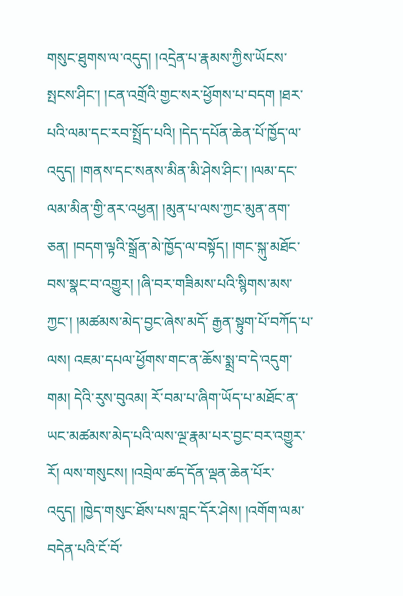གསུང་ཐུགས་ལ་འདུད། །འདྲེན་པ་རྣམས་ཀྱིས་ཡོངས་སྤངས་ཤིང་། །ངན་འགྲོའི་གྱང་སར་ཕྱོགས་པ་བདག །ཐར་པའི་ལམ་དང་རབ་སྤྲོད་པའི། །དེད་དཔོན་ཆེན་པོ་ཁྱོད་ལ་འདུད། །གནས་དང་སནས་མིན་མི་ཤེས་ཤིང་། །ལམ་དང་ལམ་མིན་གྱི་ནར་འཕྱན། །མུན་པ་ལས་ཀྱང་མུན་ནག་ཅན། །བདག་ལྟའི་སྒྲོན་མེ་ཁྱོད་ལ་བསྟོད། །གང་སྐུ་མཐོང་བས་སྣང་བ་འགྱུར། །ཞི་བར་གཟིམས་པའི་སྙིགས་མས་ཀྱང་། །མཚམས་མེད་བྱང་ཞེས་མདོ་ རྒྱན་སྟུག་པོ་བཀོད་པ་ལས། འཇམ་དཔལ་ཕྱོགས་གང་ན་ཆོས་སྨྲ་བ་དེ་འདུག་གམ། དེའི་རུས་བུའམ། རོ་བམ་པ་ཞིག་ཡོད་པ་མཐོང་ན་ཡང་མཚམས་མེད་པའི་ལས་ལྔ་རྣམ་པར་བྱང་བར་འགྱུར་རོ། ལས་གསུངས། །འབྲེལ་ཚད་དོན་ལྡན་ཆེན་པོར་འདུད། །ཁྱེད་གསུང་ཐོས་པས་བླང་དོར་ཤེས། །འགོག་ལམ་བདེན་པའི་ངོ་བོ་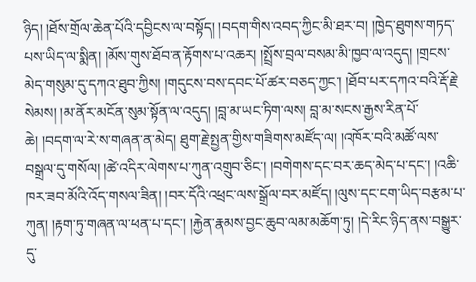ཉིད། །ཐོས་གྲོལ་ཆེན་པོའི་དབྱིངས་ལ་བསྟོད། །བདག་གིས་འབད་ཀྱིང་མི་ཐར་བ། །ཁྱེད་ཐུགས་གཏད་པས་ཡིད་ལ་སྨིན། །མོས་གུས་ཐོབ་ན་རྟོགས་པ་འཆར། །སྤྲོས་བྲལ་བསམ་མི་ཁྱབ་ལ་འདུད། །གྲངས་མེད་གསུམ་དུ་དཀའ་ཐུབ་ཀྱིས། །གདུངས་བས་དབང་པོ་ཚར་བཅད་ཀྱང་། །ཐོབ་པར་དཀའ་བའི་རྡོ་རྗེ་སེམས། །མ་ནོར་མངོན་སུམ་སྟོན་ལ་འདུད། །བླ་མ་ཡང་ཏིག་ལས། བླ་མ་སངས་རྒྱས་རིན་པོ་ཆེ། །བདག་ལ་རེ་ས་གཞན་ན་མེད། ཐུག་རྗེ་སྤྱན་གྱིས་གཟིགས་མཛོད་ལ། །འཁོར་བའི་མཚོ་ལས་བསྒྲལ་དུ་གསོལ། །ཚེ་འདིར་ལེགས་པ་ཀུན་འགྲུབ་ཅིང་། །བགེགས་དང་བར་ཆད་མེད་པ་དང་། །འཆི་ཁར་ཟབ་མོའི་འོད་གསལ་ཟིན། །བར་དོའི་འཕྲང་ལས་སྒྲོལ་བར་མཛོད། །ལུས་དང་ངག་ཡིད་བརྩམ་པ་ཀུན། །རྟག་ཏུ་གཞན་ལ་ཕན་པ་དང་། །རྐྱེན་རྣམས་བྱང་ཆུབ་ལམ་མཆོག་ཏུ། །དེ་རིང་ཉིད་ནས་བསྒྱུར་དུ་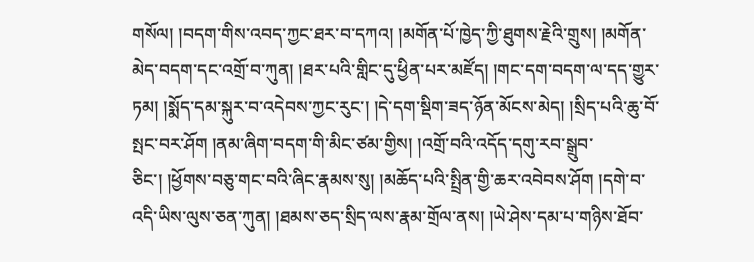གསོལ། །བདག་གིས་འབད་ཀྱང་ཐར་བ་དཀའ། །མགོན་པོ་ཁྱེད་ཀྱི་ཐུགས་རྗེའི་གྲུས། །མགོན་མེད་བདག་དང་འགྲོ་བ་ཀུན། །ཐར་པའི་གླིང་དུ་ཕྱིན་པར་མཛོད། །གང་དག་བདག་ལ་དད་གྱུར་ཏམ། །སྨོད་དམ་སྐུར་བ་འདེབས་ཀྱང་རུང་། །དེ་དག་སྡིག་ཟད་ཉོན་མོངས་མེད། །སྲིད་པའི་ཆུ་བོ་སྤང་བར་ཤོག །ནམ་ཞིག་བདག་གི་མིང་ཙམ་གྱིས། །འགྲོ་བའི་འདོད་དགུ་རབ་སྒྲུབ་ཅིང་། །ཕྱོགས་བཅུ་གང་བའི་ཞིང་རྣམས་སུ། །མཆོད་པའི་སྤྲིན་གྱི་ཆར་འབེབས་ཤོག །དགེ་བ་འདི་ཡིས་ལུས་ཅན་ཀུན། །ཐམས་ཅད་སྲིད་ལས་རྣམ་གྲོལ་ནས། །ཡེ་ཤེས་དམ་པ་གཉིས་ཐོབ་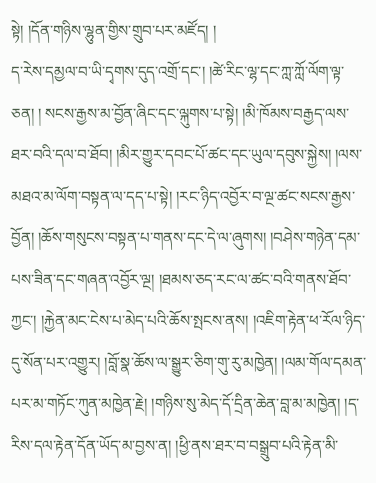སྟེ། །དོན་གཉིས་ལྷུན་གྱིས་གྲུབ་པར་མཛོད། །
ད་རེས་དམྱལ་བ་ཡི་དྭགས་དུད་འགྲོ་དང་། །ཚེ་རིང་ལྷ་དང་ཀླ་ཀློ་ལོག་ལྟ་ཅན། ། སངས་རྒྱས་མ་བྱོན་ཞིང་དང་ལྐུགས་པ་སྟེ། །མི་ཁོམས་བརྒྱད་ལས་ཐར་བའི་དལ་བ་ཐོབ། །མིར་གྱུར་དབང་པོ་ཚང་དང་ཡུལ་དབུས་སྐྱེས། །ལས་མཐའ་མ་ལོག་བསྟན་ལ་དད་པ་སྟེ། །རང་ཉིད་འབྱོར་བ་ལྔ་ཚང་སངས་རྒྱས་བྱོན། །ཆོས་གསུངས་བསྟན་པ་གནས་དང་དེ་ལ་ཞུགས། །བཤེས་གཉེན་དམ་པས་ཟིན་དང་གཞན་འབྱོར་ལྔ། །ཐམས་ཅད་རང་ལ་ཚང་བའི་གནས་ཐོབ་ཀྱང་། །རྐྱེན་མང་ངེས་པ་མེད་པའི་ཆོས་སྤངས་ནས། །འཇིག་རྟེན་ཕ་རོལ་ཉིད་དུ་སོན་པར་འགྱུར། །བློ་སྣ་ཆོས་ལ་སྒྱུར་ཅིག་གུ་རུ་མཁྱེན། །ལམ་གོལ་དམན་པར་མ་གཏོང་ཀུན་མཁྱེན་རྗེ། །གཉིས་སུ་མེད་དོ་དྲིན་ཆེན་བླ་མ་མཁྱེན། །ད་རིས་དལ་རྟེན་དོན་ཡོད་མ་བྱས་ན། །ཕྱི་ནས་ཐར་བ་བསྒྲུབ་པའི་རྟེན་མི་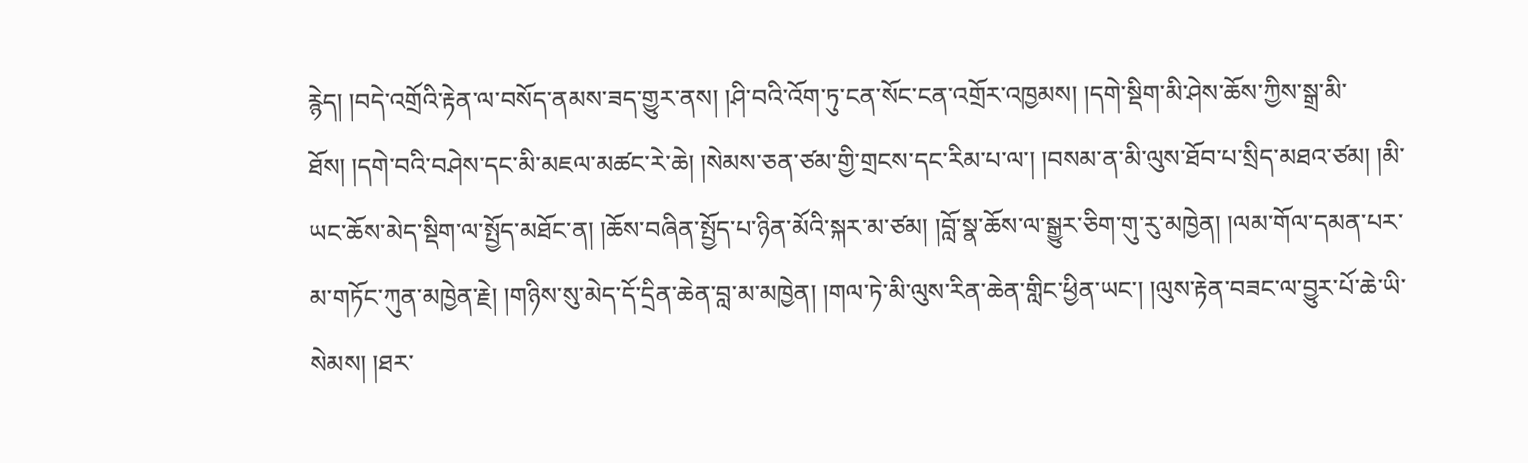རྙེད། །བདེ་འགྲོའི་རྟེན་ལ་བསོད་ནམས་ཟད་གྱུར་ནས། །ཤི་བའི་འོག་ཏུ་ངན་སོང་ངན་འགྲོར་འཁྱམས། །དགེ་སྡིག་མི་ཤེས་ཆོས་ཀྱིས་སྒྲ་མི་ཐོས། །དགེ་བའི་བཤེས་དང་མི་མཇལ་མཚང་རེ་ཆེ། །སེམས་ཅན་ཙམ་གྱི་གྲངས་དང་རིམ་པ་ལ་། །བསམ་ན་མི་ལུས་ཐོབ་པ་སྲིད་མཐའ་ཙམ། །མི་ཡང་ཆོས་མེད་སྡིག་ལ་སྤྱོད་མཐོང་ན། །ཆོས་བཞིན་སྤྱོད་པ་ཉིན་མོའི་སྐར་མ་ཙམ། །བློ་སྣ་ཆོས་ལ་སྒྱུར་ཅིག་གུ་རུ་མཁྱེན། །ལམ་གོལ་དམན་པར་མ་གཏོང་ཀུན་མཁྱེན་རྗེ། །གཉིས་སུ་མེད་དོ་དྲིན་ཆེན་བླ་མ་མཁྱེན། །གལ་ཏེ་མི་ལུས་རིན་ཆེན་གླིང་ཕྱིན་ཡང་། །ལུས་རྟེན་བཟང་ལ་བྱུར་པོ་ཆེ་ཡི་སེམས། །ཐར་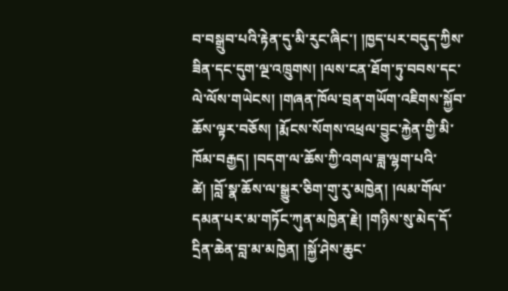བ་བསྒྲུབ་པའི་རྟེན་དུ་མི་རུང་ཞིང་། །ཁྱད་པར་བདུད་ཀྱིས་ཟིན་དང་དུག་ལྔ་འཁྲུགས། །ལས་ངན་ཐོག་ཏུ་བབས་དང་ལེ་ལོས་གཡེངས། །གཞན་ཁོལ་བྲན་གཡོག་འཇིགས་སྐྱོབ་ཆོས་ལྟར་བཅོས། །རྨོངས་སོགས་འཕྲལ་བྱུང་རྐྱེན་གྱི་མི་ཁོམ་བརྒྱད། །བདག་ལ་ཆོས་ཀྱི་འགལ་ཟླ་ལྷག་པའི་ཚེ། །བློ་སྣ་ཆོས་ལ་སྒྱུར་ཅིག་གུ་རུ་མཁྱེན། །ལམ་གོལ་དམན་པར་མ་གཏོང་ཀུན་མཁྱེན་རྗེ། །གཉིས་སུ་མེད་དོ་དྲིན་ཆེན་བླ་མ་མཁྱེན། །སྐྱོ་ཤེས་ཆུང་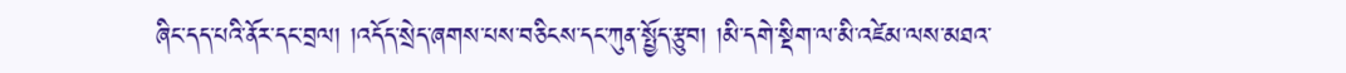ཞིང་དད་པའི་ནོར་དང་བྲལ། །འདོད་སྲེད་ཞགས་པས་བཅིངས་དང་ཀུན་སྤྱོད་རྩུབ། །མི་དགེ་སྡིག་ལ་མི་འཛེམ་ལས་མཐའ་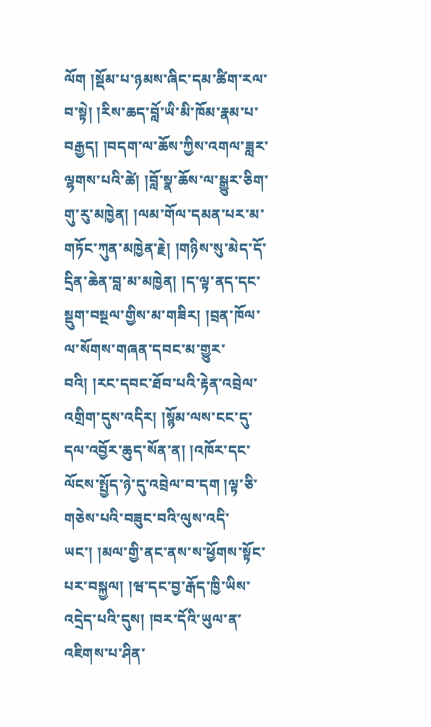ལོག །སྡོམ་པ་ཉམས་ཞིང་དམ་ཚིག་རལ་བ་སྟེ། །རིས་ཆད་བློ་ཡི་མི་ཁོམ་རྣམ་པ་བརྒྱད། །བདག་ལ་ཆོས་ཀྱིས་འགལ་ཟླར་ལྷགས་པའི་ཚེ། །བློ་སྣ་ཆོས་ལ་སྒྱུར་ཅིག་གུ་རུ་མཁྱེན། །ལམ་གོལ་དམན་པར་མ་གཏོང་ཀུན་མཁྱེན་རྗེ། །གཉིས་སུ་མེད་དོ་དྲིན་ཆེན་བླ་མ་མཁྱེན། །ད་ལྟ་ནད་དང་སྡུག་བསྔལ་གྱིས་མ་གཟིར། །བྲན་ཁོལ་ལ་སོགས་གཞན་དབང་མ་གྱུར་བའི། །རང་དབང་ཐོབ་པའི་རྟེན་འབྲེལ་འགྲིག་དུས་འདིར། །སྙོམ་ལས་ངང་དུ་དལ་འབྱོར་ཆུད་སོན་ན། །འཁོར་དང་ལོངས་སྤྱོད་ཉེ་དུ་འབྲེལ་བ་དག །ལྟ་ཅི་གཅེས་པའི་བཟུང་བའི་ལུས་འདི་ཡང་། །མལ་གྱི་ནང་ནས་ས་ཕྱོགས་སྟོང་པར་བསྐྱལ། །ཝ་དང་བྱ་རྒོད་ཁྱི་ཡིས་འདྲེད་པའི་དུས། །བར་དོའི་ཡུལ་ན་འཇིགས་པ་ཤིན་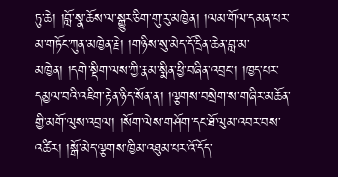ཏུ་ཆེ། །བློ་སྣ་ཆོས་ལ་སྒྱུར་ཅིག་གུ་རུ་མཁྱེན། །ལམ་གོལ་དམན་པར་མ་གཏོང་ཀུན་མཁྱེན་རྗེ། །གཉིས་སུ་མེད་དོ་དྲིན་ཆེན་བླ་མ་མཁྱེན། །དགེ་སྡིག་ལས་ཀྱི་རྣམ་སྨིན་ཕྱི་བཞིན་འབྲང་། །ཁྱད་པར་དམྱལ་བའི་འཇིག་རྟེན་ཉིད་སོན་ན། །ལྕགས་བསྲེག་ས་གཞིར་མཆོན་གྱི་མགོ་ལུས་འབྲལ། །སོག་ལེས་གཤོག་དང་ཐོ་ལུམ་འབར་བས་འཚིར། །སྒོ་མེད་ལྕགས་ཁྱིམ་འཐུམ་པར་འོ་དོད་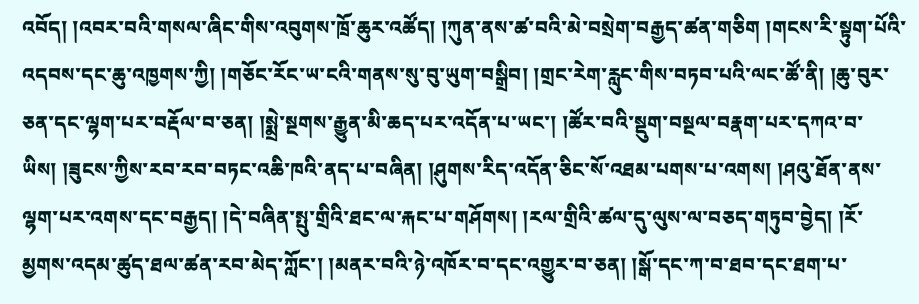འབོད། །འབར་བའི་གསལ་ཞིང་གིས་འབུགས་ཁྲོ་ཆུར་འཚོད། །ཀུན་ནས་ཚ་བའི་མེ་བསྲེག་བརྒྱད་ཚན་གཅིག །གངས་རི་སྟུག་པོའི་འདབས་དང་ཆུ་འཁྱགས་ཀྱི། །གཅོང་རོང་ཡ་ངའི་གནས་སུ་བུ་ཡུག་བསྒྲིབ། །གྲང་རེག་རླུང་གིས་བཏབ་པའི་ལང་ཚོ་ནི། །ཆུ་བུར་ཅན་དང་ལྷག་པར་བརྡོལ་བ་ཅན། །སྨྲེ་སྔགས་རྒྱུན་མི་ཆད་པར་འདོན་པ་ཡང་། །ཚོར་བའི་སྡུག་བསྔལ་བརྣག་པར་དཀའ་བ་ཡིས། །ཟུངས་ཀྱིས་རབ་རབ་བཏང་འཆི་ཁའི་ནད་པ་བཞིན། །ཤུགས་རིད་འདོན་ཅིང་སོ་འཐམ་པགས་པ་འགས། །ཤའུ་ཐོན་ནས་ལྷག་པར་འགས་དང་བརྒྱད། །དེ་བཞིན་སྤུ་གྲིའི་ཐང་ལ་རྐང་པ་གཤོགས། །རལ་གྲིའི་ཚལ་དུ་ལུས་ལ་བཅད་གཏུབ་བྱེད། །རོ་མྱགས་འདམ་ཚུད་ཐལ་ཚན་རབ་མེད་ཀློང་། །མནར་བའི་ཉེ་འཁོར་བ་དང་འགྱུར་བ་ཅན། །སྒོ་དང་ཀ་བ་ཐབ་དང་ཐག་པ་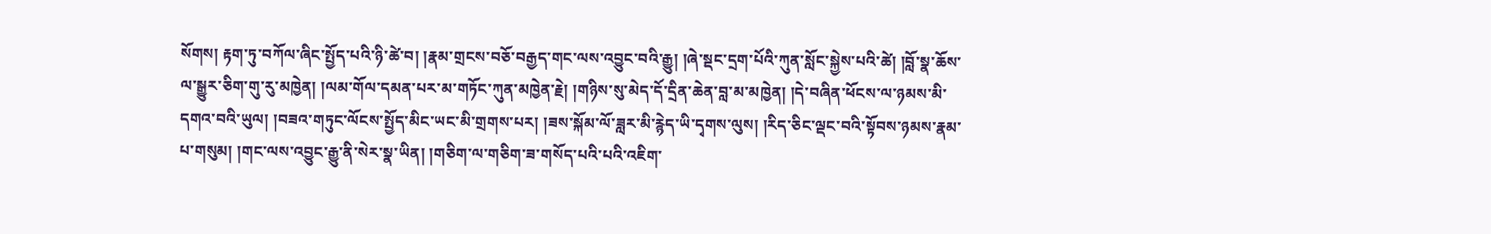སོགས། རྟག་ཏུ་བཀོལ་ཞིང་སྤྱོད་པའི་ཉི་ཚེ་བ། །རྣམ་གྲངས་བཅོ་བརྒྱད་གང་ལས་འབྱུང་བའི་རྒྱུ། །ཞེ་སྡང་དྲག་པོའི་ཀུན་སློང་སྐྱེས་པའི་ཚེ། །བློ་སྣ་ཆོས་ལ་སྒྱུར་ཅིག་གུ་རུ་མཁྱེན། །ལམ་གོལ་དམན་པར་མ་གཏོང་ཀུན་མཁྱེན་རྗེ། །གཉིས་སུ་མེད་དོ་དྲིན་ཆེན་བླ་མ་མཁྱེན། །དེ་བཞིན་ཕོངས་ལ་ཉམས་མི་དགའ་བའི་ཡུལ། །བཟའ་གཏུང་ལོངས་སྤྱོད་མིང་ཡང་མི་གྲགས་པར། །ཟས་སྐོམ་ལོ་ཟླར་མི་རྙེད་ཡི་དྭགས་ལུས། །རིད་ཅིང་ལྡང་བའི་སྟོབས་ཉམས་རྣམ་པ་གསུམ། །གང་ལས་འབྱུང་རྒྱུ་ནི་སེར་སྣ་ཡིན། །གཅིག་ལ་གཅིག་ཟ་གསོད་པའི་པའི་འཇིག་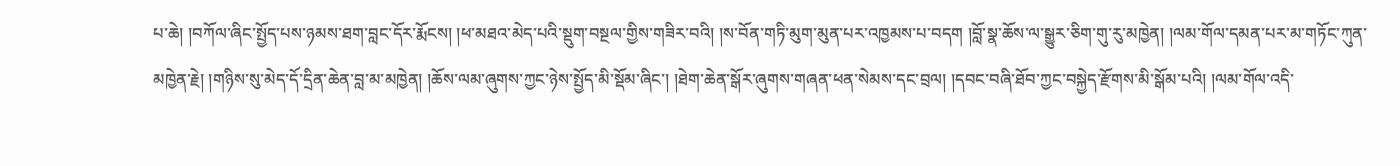པ་ཆེ། །བཀོལ་ཞིང་སྤྱོད་པས་ཉམས་ཐག་བླང་དོར་རྨོངས། །ཕ་མཐའ་མེད་པའི་སྡུག་བསྔལ་གྱིས་གཟིར་བའི། །ས་བོན་གཏི་མུག་མུན་པར་འཁྱམས་པ་བདག །བློ་སྣ་ཆོས་ལ་སྒྱུར་ཅིག་གུ་རུ་མཁྱེན། །ལམ་གོལ་དམན་པར་མ་གཏོང་ཀུན་མཁྱེན་རྗེ། །གཉིས་སུ་མེད་དོ་དྲིན་ཆེན་བླ་མ་མཁྱེན། །ཆོས་ལམ་ཞུགས་ཀྱང་ཉེས་སྤྱོད་མི་སྡོམ་ཞིང་། །ཐེག་ཆེན་སྒོར་ཞུགས་གཞན་ཕན་སེམས་དང་བྲལ། །དབང་བཞི་ཐོབ་ཀྱང་བསྐྱེད་རྫོགས་མི་སྒོམ་པའི། །ལམ་གོལ་འདི་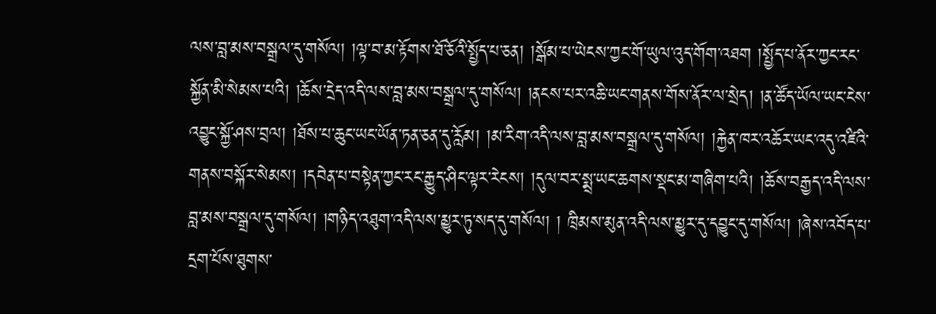ལས་བླ་མས་བསྒྲལ་དུ་གསོལ། །ལྟ་བ་མ་རྟོགས་ཐོ་ཅོའི་སྤྱོད་པ་ཅན། །སྒོམ་པ་ཡེངས་ཀྱང་གོ་ཡུལ་འུད་གོག་འཐག །སྤྱོད་པ་ནོར་ཀྱང་རང་སྐྱོན་མི་སེམས་པའི། །ཆོས་དྲེད་འདི་ལས་བླ་མས་བསྒྲལ་དུ་གསོལ། །ནངས་པར་འཆི་ཡང་གནས་གོས་ནོར་ལ་སྲེད། །ན་ཚོད་ཡོལ་ཡང་ངེས་འབྱུང་སྐྱོ་ཤས་བྲལ། །ཐོས་པ་ཆུང་ཡང་ཡོན་ཏན་ཅན་དུ་རློམ། །མ་རིག་འདི་ལས་བླ་མས་བསྒྲལ་དུ་གསོལ། །རྐྱེན་ཁར་འཆོར་ཡང་འདུ་འཛིའི་གནས་བསྐོར་སེམས། །དབེན་པ་བསྟེན་ཀྱང་རང་རྒྱུད་ཤིང་ལྟར་རེངས། །དུལ་བར་སྨྲ་ཡང་ཆགས་སྡང་མ་གཞིག་པའི། །ཆོས་བརྒྱད་འདི་ལས་བླ་མས་བསྒྲལ་དུ་གསོལ། །གཉིད་འཐུག་འདི་ལས་མྱུར་ཏུ་སད་དུ་གསོལ། ། ཁྲིམས་མུན་འདི་ལས་མྱུར་དུ་དབྱུང་དུ་གསོལ། །ཞེས་འབོད་པ་དྲག་པོས་ཐུགས་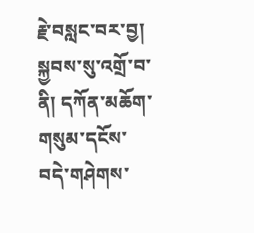རྗེ་བསླང་བར་བྱ། སྐྱབས་སུ་འགྲོ་བ་ནི། དཀོན་མཆོག་གསུམ་དངོས་བདེ་གཤེགས་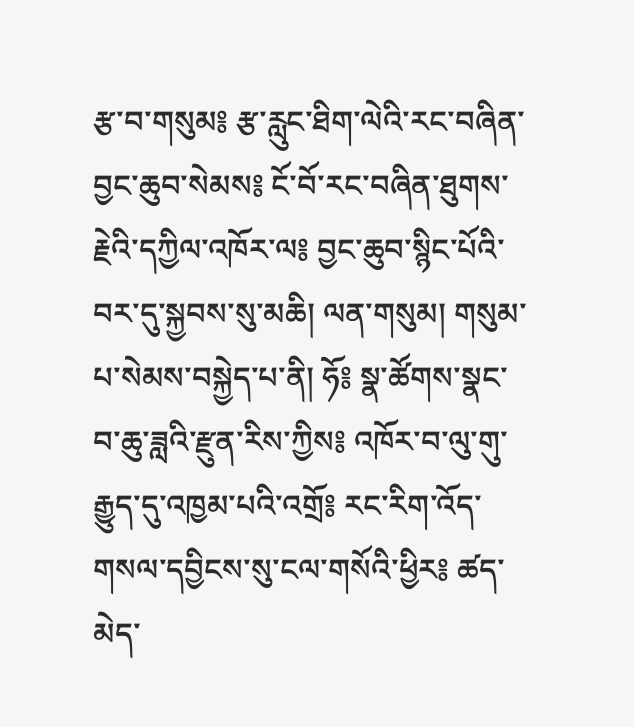རྩ་བ་གསུམ༔ རྩ་རླུང་ཐིག་ལེའི་རང་བཞིན་བྱང་ཆུབ་སེམས༔ ངོ་བོ་རང་བཞིན་ཐུགས་རྗེའི་དཀྱིལ་འཁོར་ལ༔ བྱང་ཆུབ་སྙིང་པོའི་བར་དུ་སྐྱབས་སུ་མཆི། ལན་གསུམ། གསུམ་པ་སེམས་བསྐྱེད་པ་ནི། ཧོ༔ སྣ་ཚོགས་སྣང་བ་ཆུ་ཟླའི་རྫུན་རིས་ཀྱིས༔ འཁོར་བ་ལུ་གུ་རྒྱུད་དུ་འཁྱམ་པའི་འགྲོ༔ རང་རིག་འོད་གསལ་དབྱིངས་སུ་ངལ་གསོའི་ཕྱིར༔ ཚད་མེད་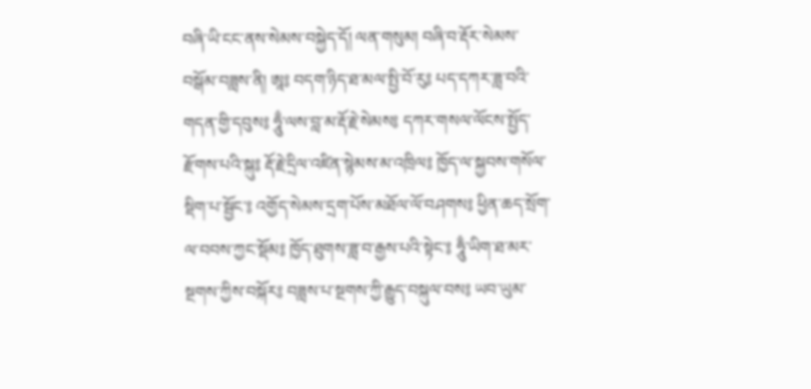བཞི་ཡི་ངང་ནས་སེམས་བསྐྱེད་དོ། ལན་གསུམ། བཞི་བ་རྡོར་སེམས་བསྒོམ་བཟླས་ནི། ཨཱ༔ བདག་ཉིད་ཐ་མལ་སྤྱི་བོ་རུ༔ པད་དཀར་ཟླ་བའི་གདན་གྱི་དབུས༔ ཧཱུྃ་ལས་བླ་མ་རྡོ་རྗེ་སེམས༔ དཀར་གསལ་ལོངས་སྤྱོད་རྫོགས་པའི་སྐུ༔ རྡོ་རྗེ་དྲིལ་འཛིན་སྙེམས་མ་འཁྲིལ༔ ཁྱོད་ལ་སྐྱབས་གསོལ་སྡིག་པ་སྦྱོང་༔ འགྱོད་སེམས་དྲག་པོས་མཐོལ་ལོ་བཤགས༔ ཕྱིན་ཆད་སྲོག་ལ་བབས་ཀྱང་སྡོམ༔ ཁྱོད་ཐུགས་ཟླ་བ་རྒྱས་པའི་སྟེང་༔ ཧཱུྃ་ཡིག་ཐ་མར་སྔགས་ཀྱིས་བསྐོར༔ བཟླས་པ་སྔགས་ཀྱི་རྒྱུད་བསྐུལ་བས༔ ཡབ་ཡུམ་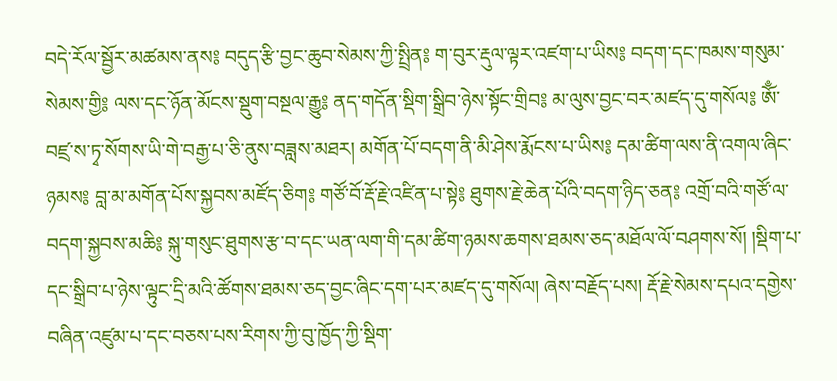བདེ་རོལ་སྦྱོར་མཚམས་ནས༔ བདུད་རྩི་བྱང་ཆུབ་སེམས་ཀྱི་སྤྲིན༔ ག་བུར་རྡུལ་ལྟར་འཛག་པ་ཡིས༔ བདག་དང་ཁམས་གསུམ་སེམས་གྱི༔ ལས་དང་ཉོན་མོངས་སྡུག་བསྔལ་རྒྱུ༔ ནད་གདོན་སྡིག་སྒྲིབ་ཉེས་སྟོང་གྲིབ༔ མ་ལུས་བྱང་བར་མཛད་དུ་གསོལ༔ ཨོྃ་བཛྲ་ས་ཏྭ་སོགས་ཡི་གེ་བརྒྱ་པ་ཅི་ནུས་བཟླས་མཐར། མགོན་པོ་བདག་ནི་མི་ཤེས་རྨོངས་པ་ཡིས༔ དམ་ཚིག་ལས་ནི་འགལ་ཞིང་ཉམས༔ བླ་མ་མགོན་པོས་སྐྱབས་མཛོད་ཅིག༔ གཙོ་བོ་རྡོ་རྗེ་འཛིན་པ་སྟེ༔ ཐུགས་རྗེ་ཆེན་པོའི་བདག་ཉིད་ཅན༔ འགྲོ་བའི་གཙོ་ལ་བདག་སྐྱབས་མཆི༔ སྐུ་གསུང་ཐུགས་རྩ་བ་དང་ཡན་ལག་གི་དམ་ཚིག་ཉམས་ཆགས་ཐམས་ཅད་མཐོལ་ལོ་བཤགས་སོ། །སྡིག་པ་དང་སྒྲིབ་པ་ཉེས་ལྟུང་དྲི་མའི་ཚོགས་ཐམས་ཅད་བྱང་ཞིང་དག་པར་མཛད་དུ་གསོལ། ཞེས་བརྗོད་པས། རྡོ་རྗེ་སེམས་དཔའ་དགྱེས་བཞིན་འཛུམ་པ་དང་བཅས་པས་རིགས་ཀྱི་བུ་ཁྱོད་ཀྱི་སྡིག་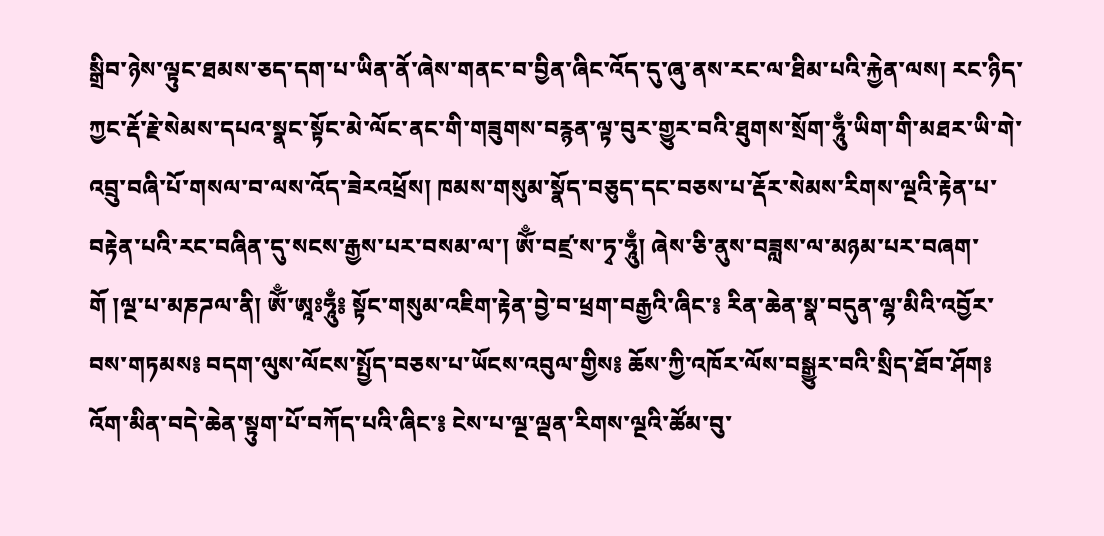སྒྲིབ་ཉེས་ལྟུང་ཐམས་ཅད་དག་པ་ཡིན་ནོ་ཞེས་གནང་བ་བྱིན་ཞིང་འོད་དུ་ཞུ་ནས་རང་ལ་ཐིམ་པའི་རྐྱེན་ལས། རང་ཉིད་ཀྱང་རྡོ་རྗེ་སེམས་དཔའ་སྣང་སྟོང་མེ་ལོང་ནང་གི་གཟུགས་བརྙན་ལྟ་བུར་གྱུར་བའི་ཐུགས་སྲོག་ཧཱུྃ་ཡིག་གི་མཐར་ཡི་གེ་འབྲུ་བཞི་པོ་གསལ་བ་ལས་འོད་ཟེརའཕྲོས། ཁམས་གསུམ་སྣོད་བཅུད་དང་བཅས་པ་རྡོར་སེམས་རིགས་ལྔའི་རྟེན་པ་བརྟེན་པའི་རང་བཞིན་དུ་སངས་རྒྱས་པར་བསམ་ལ་། ཨོྃ་བཛྲ་ས་ཏྭ་ཧཱུྃ། ཞེས་ཅི་ནུས་བཟླས་ལ་མཉམ་པར་བཞག་གོ །ལྔ་པ་མཎཌལ་ནི། ཨོྃ་ཨཱཿཧཱུྃ༔ སྟོང་གསུམ་འཇིག་རྟེན་བྱེ་བ་ཕྲག་བརྒྱའི་ཞིང་༔ རིན་ཆེན་སྣ་བདུན་ལྷ་མིའི་འབྱོར་བས་གཏམས༔ བདག་ལུས་ལོངས་སྤྱོད་བཅས་པ་ཡོངས་འབུལ་གྱིས༔ ཆོས་ཀྱི་འཁོར་ལོས་བསྒྱུར་བའི་སྲིད་ཐོབ་ཤོག༔ འོག་མིན་བདེ་ཆེན་སྟུག་པོ་བཀོད་པའི་ཞིང་༔ ངེས་པ་ལྔ་ལྡན་རིགས་ལྔའི་ཚོམ་བུ་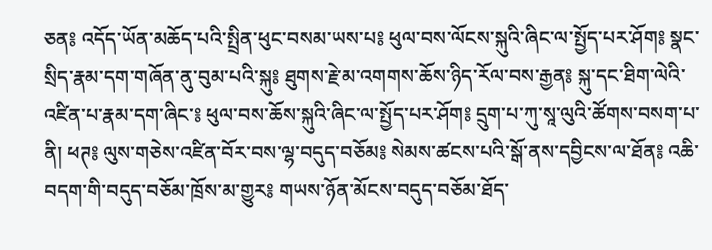ཅན༔ འདོད་ཡོན་མཆོད་པའི་སྤྲིན་ཕུང་བསམ་ཡས་པ༔ ཕུལ་བས་ལོངས་སྐུའི་ཞིང་ལ་སྤྱོད་པར་ཤོག༔ སྣང་སྲིད་རྣམ་དག་གཞོན་ནུ་བུམ་པའི་སྐུ༔ ཐུགས་རྗེ་མ་འགགས་ཆོས་ཉིད་རོལ་བས་རྒྱན༔ སྐུ་དང་ཐིག་ལེའི་འཛིན་པ་རྣམ་དག་ཞིང་༔ ཕུལ་བས་ཆོས་སྐུའི་ཞིང་ལ་སྤྱོད་པར་ཤོག༔ དྲུག་པ་ཀུ་སཱ་ལུའི་ཚོགས་བསག་པ་ནི། ཕཊ༔ ལུས་གཅེས་འཛིན་བོར་བས་ལྷ་བདུད་བཅོམ༔ སེམས་ཚངས་པའི་སྒོ་ནས་དབྱིངས་ལ་ཐོན༔ འཆི་བདག་གི་བདུད་བཅོམ་ཁྲོས་མ་གྱུར༔ གཡས་ཉོན་མོངས་བདུད་བཅོམ་ཐོད་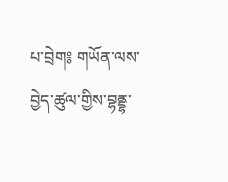པ་བྲེག༔ གཡོན་ལས་བྱེད་ཚུལ་གྱིས་བྷནྡྷ་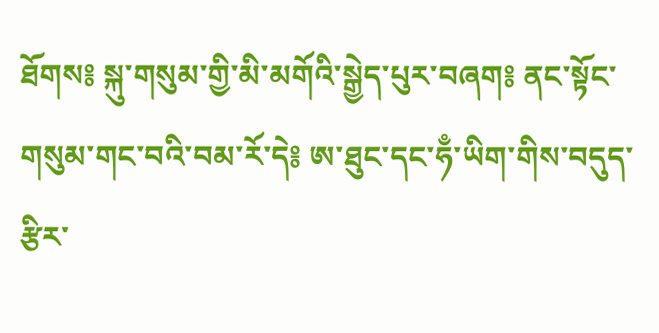ཐོགས༔ སྐུ་གསུམ་གྱི་མི་མགོའི་སྒྱེད་པུར་བཞག༔ ནང་སྟོང་གསུམ་གང་བའི་བམ་རོ་དེ༔ ཨ་ཐུང་དང་ཧྃ་ཡིག་གིས་བདུད་རྩིར་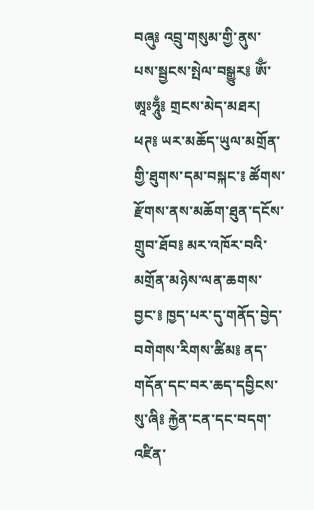བཞུ༔ འབྲུ་གསུམ་གྱི་ནུས་པས་སྦྱངས་སྤེལ་བསྒྱུར༔ ཨོྃ་ཨཱཿཧཱུྃ༔ གྲངས་མེད་མཐར། ཕཊ༔ ཡར་མཆོད་ཡུལ་མགྲོན་གྱི་ཐུགས་དམ་བསྐང་༔ ཚོགས་རྫོགས་ནས་མཆོག་ཐུན་དངོས་གྲུབ་ཐོབ༔ མར་འཁོར་བའི་མགྲོན་མཉེས་ལན་ཆགས་བྱང་༔ ཁྱད་པར་དུ་གནོད་བྱེད་བགེགས་རིགས་ཚིམ༔ ནད་གདོན་དང་བར་ཆད་དབྱིངས་སུ་ཞི༔ རྐྱེན་ངན་དང་བདག་འཛིན་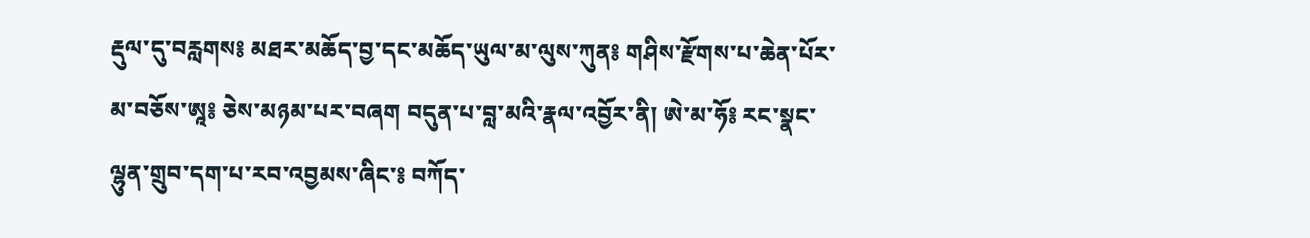རྡུལ་དུ་བརླགས༔ མཐར་མཆོད་བྱ་དང་མཆོད་ཡུལ་མ་ལུས་ཀུན༔ གཤིས་རྫོགས་པ་ཆེན་པོར་མ་བཅོས་ཨཱ༔ ཅེས་མཉམ་པར་བཞག བདུན་པ་བླ་མའི་རྣལ་འབྱོར་ནི། ཨེ་མ་ཧོ༔ རང་སྣང་ལྷུན་གྲུབ་དག་པ་རབ་འབྱམས་ཞིང་༔ བཀོད་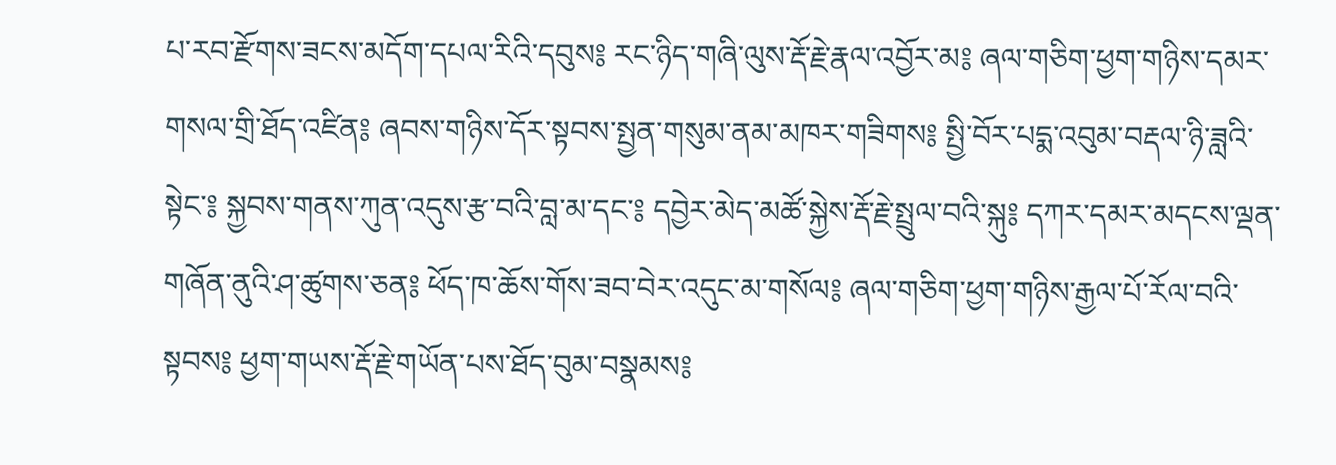པ་རབ་རྫོགས་ཟངས་མདོག་དཔལ་རིའི་དབུས༔ རང་ཉིད་གཞི་ལུས་རྡོ་རྗེ་རྣལ་འབྱོར་མ༔ ཞལ་གཅིག་ཕྱག་གཉིས་དམར་གསལ་གྲི་ཐོད་འཛིན༔ ཞབས་གཉིས་དོར་སྟབས་སྤྱན་གསུམ་ནམ་མཁར་གཟིགས༔ སྤྱི་བོར་པདྨ་འབུམ་བརྡལ་ཉི་ཟླའི་སྟེང་༔ སྐྱབས་གནས་ཀུན་འདུས་རྩ་བའི་བླ་མ་དང་༔ དབྱེར་མེད་མཚོ་སྐྱེས་རྡོ་རྗེ་སྤྲུལ་བའི་སྐུ༔ དཀར་དམར་མདངས་ལྡན་གཞོན་ནུའི་ཤ་ཚུགས་ཅན༔ ཕོད་ཁ་ཆོས་གོས་ཟབ་བེར་འདུང་མ་གསོལ༔ ཞལ་གཅིག་ཕྱག་གཉིས་རྒྱལ་པོ་རོལ་བའི་སྟབས༔ ཕྱག་གཡས་རྡོ་རྗེ་གཡོན་པས་ཐོད་བུམ་བསྣམས༔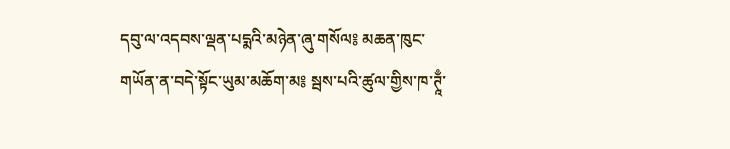དབུ་ལ་འདབས་ལྡན་པདྨའི་མཉེན་ཞུ་གསོལ༔ མཆན་ཁུང་གཡོན་ན་བདེ་སྟོང་ཡུམ་མཆོག་མ༔ སྦས་པའི་ཚུལ་གྱིས་ཁ་ཊཱྃ་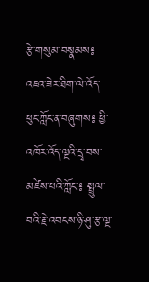རྩེ་གསུམ་བསྣམས༔ འཇའ་ཟེར་ཐིག་ལེ་འོད་ཕུང་ཀློང་ན་བཞུགས༔ ཕྱི་འཁོར་འོད་ལྔའི་དྲྭ་བས་མཛེས་པའི་ཀློང་༔ སྤྲུལ་བའི་རྗེ་འབངས་ཉི་ཤུ་རྩ་ལྔ་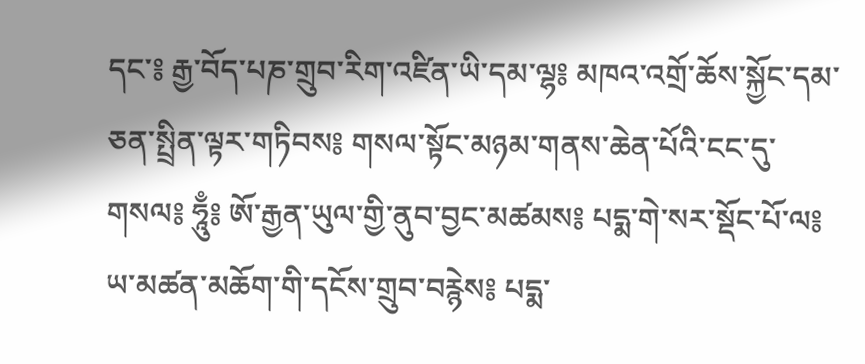དང་༔ རྒྱ་བོད་པཎ་གྲུབ་རིག་འཛིན་ཡི་དམ་ལྷ༔ མཁའ་འགྲོ་ཆོས་སྐྱོང་དམ་ཅན་སྤྲིན་ལྟར་གཏིབས༔ གསལ་སྟོང་མཉམ་གནས་ཆེན་པོའི་ངང་དུ་གསལ༔ ཧཱུྃ༔ ཨོ་རྒྱན་ཡུལ་གྱི་ནུབ་བྱང་མཚམས༔ པདྨ་གེ་སར་སྡོང་པོ་ལ༔ ཡ་མཚན་མཆོག་གི་དངོས་གྲུབ་བརྙེས༔ པདྨ་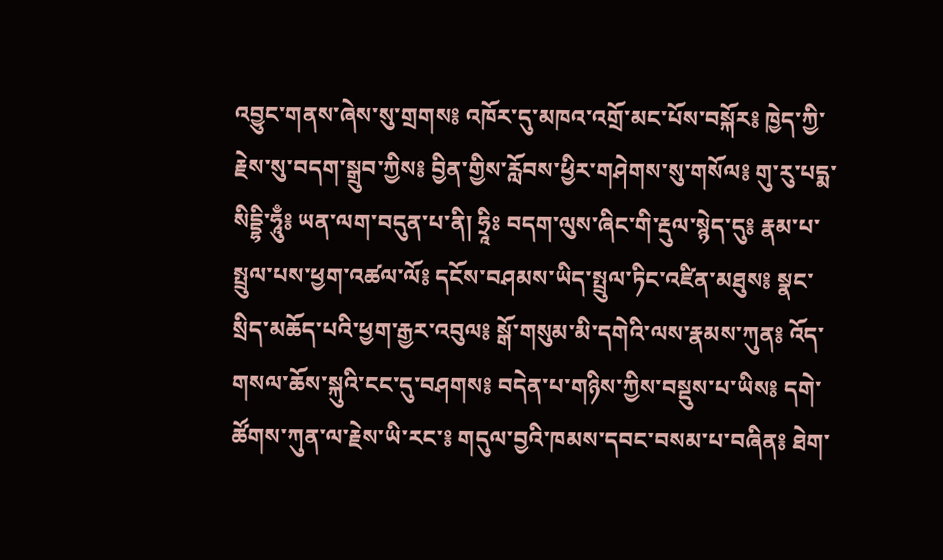འབྱུང་གནས་ཞེས་སུ་གྲགས༔ འཁོར་དུ་མཁའ་འགྲོ་མང་པོས་བསྐོར༔ ཁྱེད་ཀྱི་རྗེས་སུ་བདག་སྒྲུབ་ཀྱིས༔ བྱིན་གྱིས་རློབས་ཕྱིར་གཤེགས་སུ་གསོལ༔ གུ་རུ་པདྨ་སིདྡྷི་ཧཱུྃ༔ ཡན་ལག་བདུན་པ་ནི། ཧྲཱིཿ བདག་ལུས་ཞིང་གི་རྡུལ་སྙེད་དུ༔ རྣམ་པ་སྤྲུལ་པས་ཕྱག་འཚལ་ལོ༔ དངོས་བཤམས་ཡིད་སྤྲུལ་ཏིང་འཛིན་མཐུས༔ སྣང་སྲིད་མཆོད་པའི་ཕྱག་རྒྱར་འབུལ༔ སྒོ་གསུམ་མི་དགེའི་ལས་རྣམས་ཀུན༔ འོད་གསལ་ཆོས་སྐུའི་ངང་དུ་བཤགས༔ བདེན་པ་གཉིས་ཀྱིས་བསྡུས་པ་ཡིས༔ དགེ་ཚོགས་ཀུན་ལ་རྗེས་ཡི་རང་༔ གདུལ་བྱའི་ཁམས་དབང་བསམ་པ་བཞིན༔ ཐེག་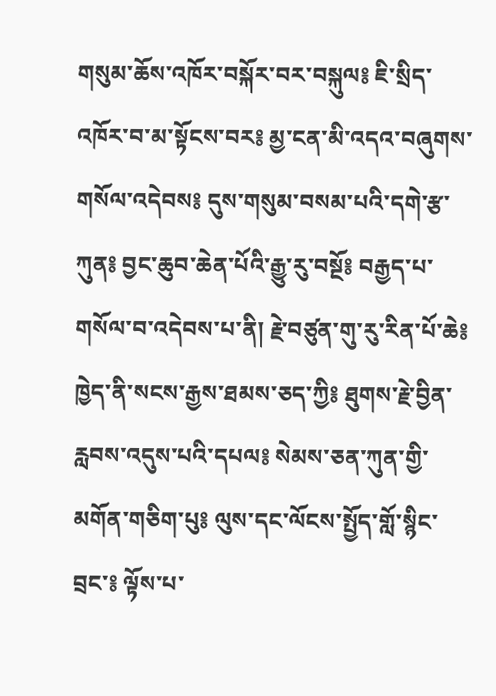གསུམ་ཆོས་འཁོར་བསྐོར་བར་བསྐུལ༔ ཇི་སྲིད་འཁོར་བ་མ་སྟོངས་བར༔ མྱ་ངན་མི་འདའ་བཞུགས་གསོལ་འདེབས༔ དུས་གསུམ་བསམ་པའི་དགེ་རྩ་ཀུན༔ བྱང་ཆུབ་ཆེན་པོའི་རྒྱུ་རུ་བསྔོ༔ བརྒྱད་པ་གསོལ་བ་འདེབས་པ་ནི། རྗེ་བཙུན་གུ་རུ་རིན་པོ་ཆེ༔ ཁྱེད་ནི་སངས་རྒྱས་ཐམས་ཅད་ཀྱི༔ ཐུགས་རྗེ་བྱིན་རླབས་འདུས་པའི་དཔལ༔ སེམས་ཅན་ཀུན་གྱི་མགོན་གཅིག་པུ༔ ལུས་དང་ལོངས་སྤྱོད་གློ་སྙིང་བྲང་༔ ལྟོས་པ་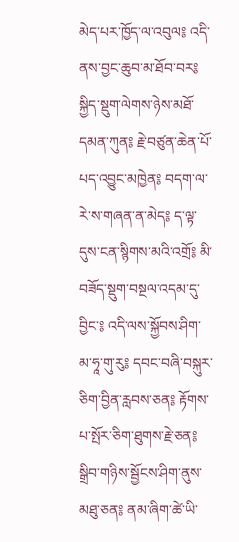མེད་པར་ཁྱོད་ལ་འབུལ༔ འདི་ནས་བྱང་ཆུབ་མ་ཐོབ་བར༔ སྐྱིད་སྡུག་ལེགས་ཉེས་མཐོ་དམན་ཀུན༔ རྗེ་བཙུན་ཆེན་པོ་པད་འབྱུང་མཁྱེན༔ བདག་ལ་རེ་ས་གཞན་ན་མེད༔ ད་ལྟ་དུས་ངན་སྙིགས་མའི་འགྲོ༔ མི་བཟོད་སྡུག་བསྔལ་འདམ་དུ་བྱིང་༔ འདི་ལས་སྐྱོབས་ཤིག་མ་ཧཱ་གུ་རུ༔ དབང་བཞི་བསྐུར་ཅིག་བྱིན་རླབས་ཅན༔ རྟོགས་པ་སྤོར་ཅིག་ཐུགས་རྗེ་ཅན༔ སྒྲིབ་གཉིས་སྦྱོངས་ཤིག་ནུས་མཐུ་ཅན༔ ནམ་ཞིག་ཚེ་ཡི་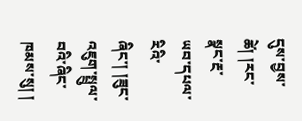དུས་བྱས་ཚེ། །རང་སྣང་རྔ་ཡབ་དཔལ་རིའི་ཞིང་། །ཟུང་འཇུག་སྤྲུལ་བའི་ཞིང་ཁམས་སུ། །